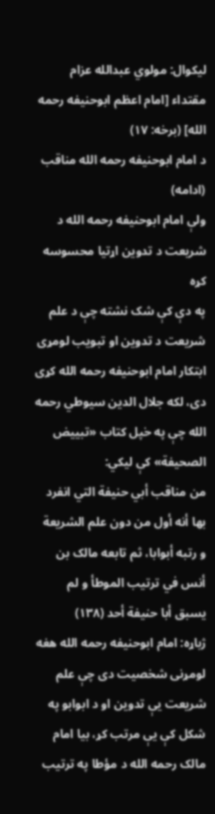لیکوال: مولوي عبدالله عزام
مقتداء [امام اعظم ابوحنیفه رحمه الله] (برخه: ۱۷)
د امام ابوحنیفه رحمه الله مناقب (ادامه)
ولې امام ابوحنیفه رحمه الله د شریعت د تدوین اړتیا محسوسه کړه
په دې کې شک نشته چې د علم شریعت د تدوین او تبویب لومړی ابتکار امام ابوحنیفه رحمه الله کړی دی، لکه جلال الدین سیوطي رحمه الله چې په خپل کتاب «تبییض الصحیفة» کې لیکي:
من مناقب أبي حنيفة التي انفرد بها أنه أول من دون علم الشريعة و رتبه أبوابا، ثم تابعه مالک بن أنس في ترتيب الموطأ و لم يسبق أبا حنيفة أحد (۱۳۸)
ژباړه: امام ابوحنیفه رحمه الله هغه لومړنی شخصیت دی چې علم شریعت یې تدوین او د ابوابو په شکل کې یې مرتب کړ، بیا امام مالک رحمه الله د مؤطا په ترتیب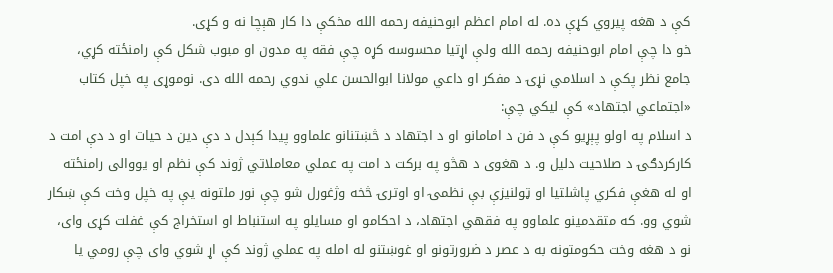کې د هغه پیروي کړې ده. له امام اعظم ابوحنیفه رحمه الله مخکې دا کار هېچا نه و کړی.
خو دا چې امام ابوحنیفه رحمه الله ولې اړتیا محسوسه کړه چې فقه په مدون او مبوب شکل کې رامنځته کړي، جامع نظر پکې د اسلامي نړۍ د مفکر او داعي مولانا ابوالحسن علي ندوي رحمه الله دی. نوموړی په خپل کتاب «اجتماعي اجتهاد» کې لیکي چې:
د اسلام په اولو پېړیو کې د فن د امامانو او د اجتهاد د څښتنانو علماوو پیدا کېدل د دې دین د حیات او د دې امت د کارکردګۍ د صلاحیت دلیل و. د هغوی د هڅو په برکت د امت په عملي معاملاتي ژوند کې نظم او یووالی رامنځته او له هغې فکري پاشلتیا او ټولنیزې بې نظمۍ او اوترۍ څخه وژغورل شو چې نور ملتونه یې په خپل وخت کې ښکار شوي وو. که متقدمینو علماوو په فقهي اجتهاد، د احکامو او مسایلو په استنباط او استخراج کې غفلت کړی وای، نو د هغه وخت حکومتونه به د عصر د ضرورتونو او غوښتنو له امله په عملي ژوند کې اړ شوي وای چې رومي یا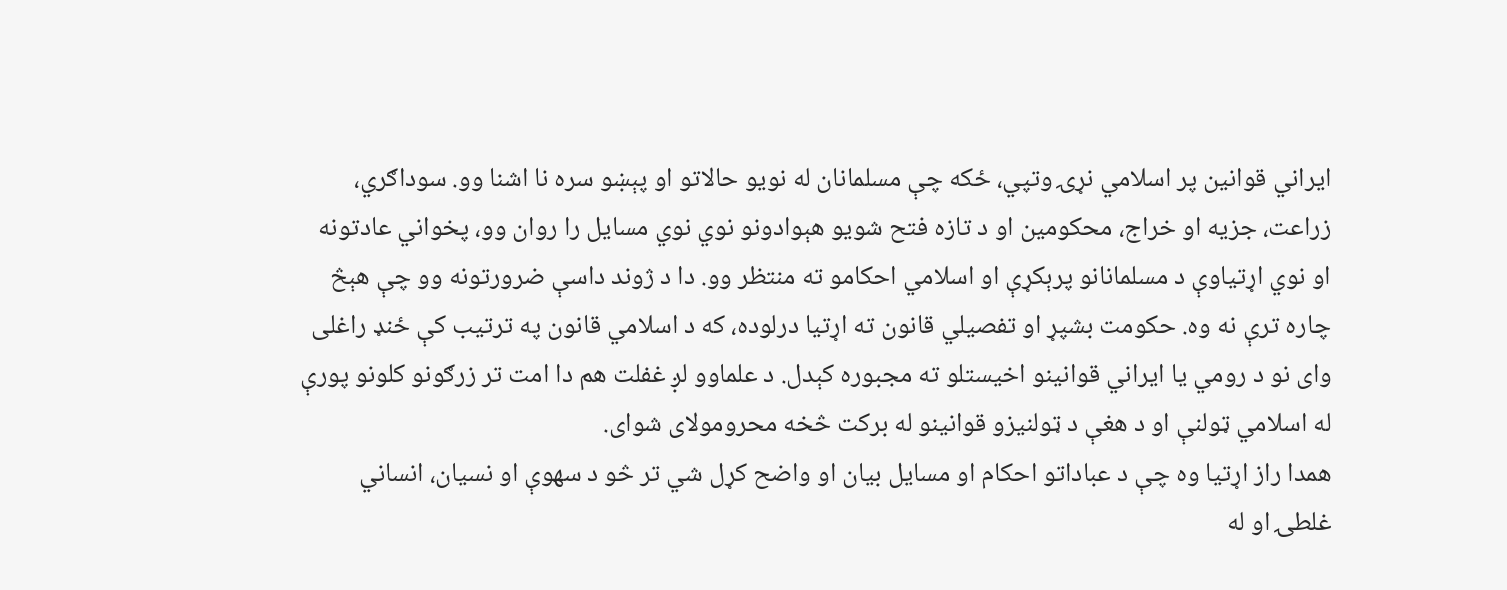ایراني قوانین پر اسلامي نړۍ وتپي، ځکه چې مسلمانان له نویو حالاتو او پېښو سره نا اشنا وو. سوداګري، زراعت، جزیه او خراج، محکومین او د تازه فتح شویو هېوادونو نوي نوي مسایل را روان وو، پخواني عادتونه او نوي اړتیاوې د مسلمانانو پرېکړې او اسلامي احکامو ته منتظر وو. دا د ژوند داسې ضرورتونه وو چې هېڅ چاره ترې نه وه. حکومت بشپړ او تفصیلي قانون ته اړتیا درلوده، که د اسلامي قانون په ترتیب کې ځنډ راغلی وای نو د رومي یا ایراني قوانینو اخیستلو ته مجبوره کېدل. د علماوو لږ غفلت هم دا امت تر زرګونو کلونو پورې له اسلامي ټولنې او د هغې د ټولنیزو قوانینو له برکت څخه محرومولای شوای.
همدا راز اړتیا وه چې د عباداتو احکام او مسایل بیان او واضح کړل شي تر څو د سهوې او نسیان، انساني غلطۍ او له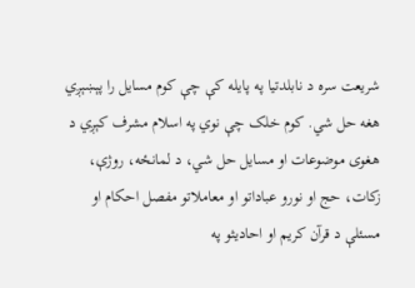شریعت سره د نابلدتیا په پایله کې چې کوم مسایل را پېښېږي هغه حل شي. کوم خلک چې نوي په اسلام مشرف کېږي د هغوی موضوعات او مسایل حل شي، د لمانځه، روژې، زکات، حج او نورو عباداتو او معاملاتو مفصل احکام او مسئلې د قرآن کریم او احادیثو په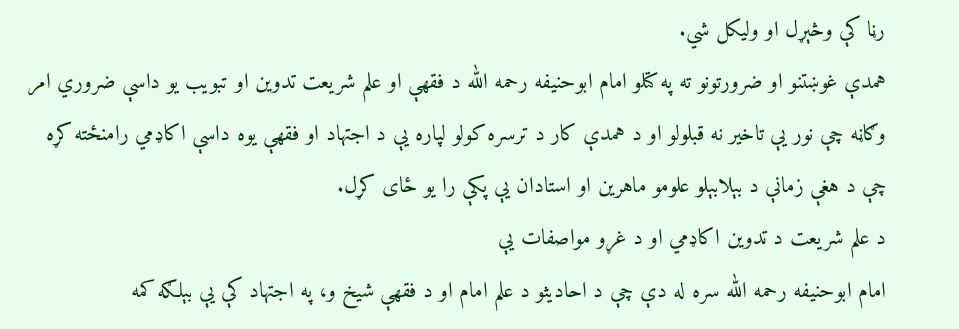رڼا کې وڅېړل او ولیکل شي.
همدې غوښتنو او ضرورتونو ته په کتلو امام ابوحنیفه رحمه الله د فقهې او علم شریعت تدوین او تبویب یو داسې ضروري امر وګاڼه چې نور یې تاخیر نه قبلولو او د همدې کار د ترسره کولو لپاره یې د اجتهاد او فقهې یوه داسې اکاډمي رامنځته کړه چې د هغې زمانې د بېلابېلو علومو ماهرین او استادان یې پکې را یو ځای کړل.
د علم شریعت د تدوین اکاډمي او د غړو مواصفات یې
امام ابوحنیفه رحمه الله سره له دې چې د احادیثو د علم امام او د فقهې شیخ و، په اجتهاد کې یې بېلګه کمه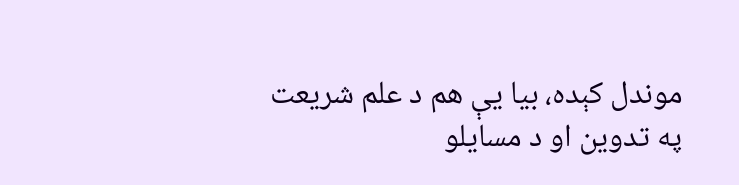موندل کېده، بیا یې هم د علم شریعت په تدوین او د مسایلو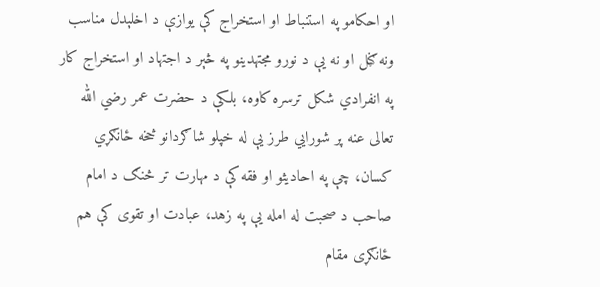او احکامو په استنباط او استخراج کې یوازې د اخلېدل مناسب ونه ګڼل او نه یې د نورو مجتهدینو په څېر د اجتهاد او استخراج کار په انفرادي شکل ترسره کاوه، بلکې د حضرت عمر رضي الله تعالی عنه پر شورایي طرز یې له خپلو شاګردانو څخه ځانګړي کسان، چې په احادیثو او فقه کې د مهارت تر څنګ د امام صاحب د صحبت له امله یې په زهد، عبادت او تقوی کې هم ځانګړی مقام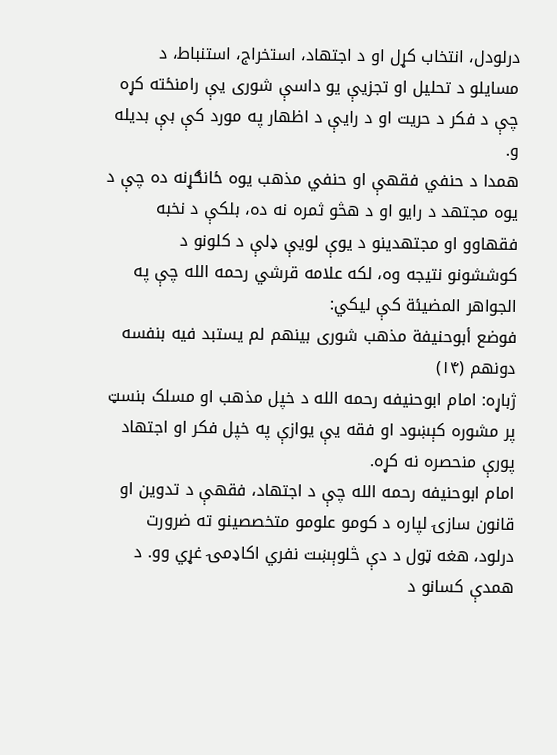درلودل، انتخاب کړل او د اجتهاد، استخراج، استنباط، د مسایلو د تحلیل او تجزیې یو داسې شوری یې رامنځته کړه چې د فکر د حریت او د رایې د اظهار په مورد کې بې بدیله و.
همدا د حنفي فقهې او حنفي مذهب یوه ځانګړنه ده چې د یوه مجتهد د رایو او د هڅو ثمره نه ده، بلکې د نخبه فقهاوو او مجتهدینو د یوې لویې ډلې د کلونو د کوششونو نتیجه وه، لکه علامه قرشي رحمه الله چې په الجواهر المضیئة کې لیکي:
فوضع أبوحنیفة مذهب شوری بینهم لم یستبد فیه بنفسه دونهم (۱۴)
ژباړه: امام ابوحنیفه رحمه الله د خپل مذهب او مسلک بنسټ پر مشوره کېښود او فقه یې یوازې په خپل فکر او اجتهاد پورې منحصره نه کړه.
امام ابوحنیفه رحمه الله چې د اجتهاد، فقهې د تدوین او قانون سازۍ لپاره د کومو علومو متخصصینو ته ضرورت درلود، هغه ټول د دې څلوېښت نفري اکاډمۍ غړي وو. د همدې کسانو د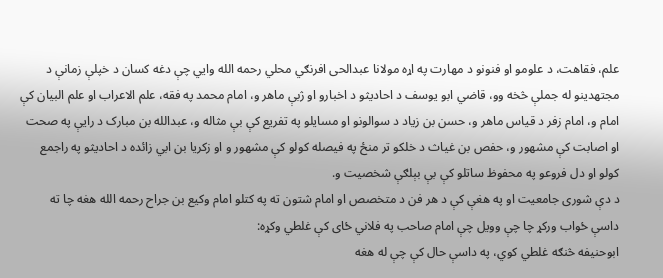علم، فقاهت، د علومو او فنونو د مهارت په اړه مولانا عبدالحی افرنګي محلي رحمه الله وایي چې دغه کسان د خپلې زمانې د مجتهدینو له جملې څخه وو، قاضي ابو یوسف د احادیثو د اخبارو او ژبې ماهر و، امام محمد په فقه، علم الاعراب او علم البیان کې امام و، امام زفر د قیاس ماهر و، حسن بن زیاد د سوالونو او مسایلو په تفریع کې بې مثاله و، عبدالله بن مبارک د رایې په صحت او اصابت کې مشهور و، حفص بن غیاث د خلکو تر منځ په فیصله کولو کې مشهور و او زکریا بن ابي زائده د احادیثو په راجمع کولو او دل فروعو په محفوظ ساتلو کې بې بېلګې شخصیت و.
د دې شوری جامعیت او په هغې کې د هر فن د متخصص او امام شتون ته په کتلو امام وکیع بن جراح رحمه الله هغه چا ته داسې ځواب ورکړ چا چې وویل چې امام صاحب په فلاني ځای کې غلطي وکړه:
ابوحنیفه څنګه غلطي کوي، په داسې حال کې چې له هغه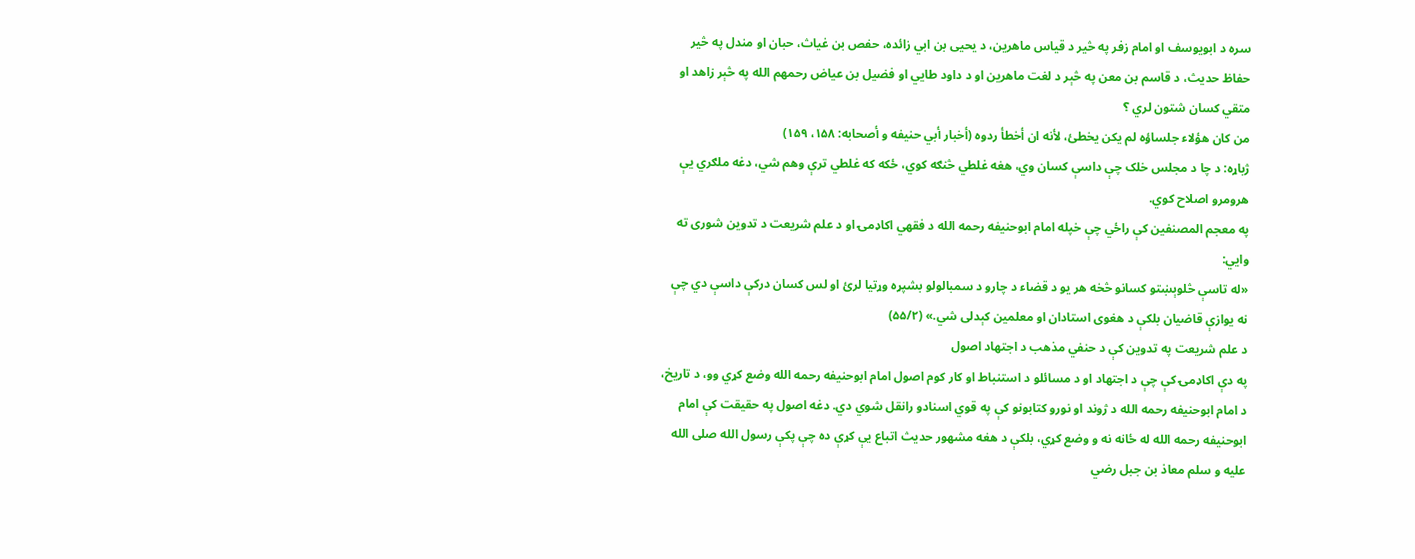سره د ابویوسف او امام زفر په څیر د قیاس ماهرین، د یحیی بن ابي زائده، حفص بن غیاث، حبان او مندل په څیر حفاظ حدیث، د قاسم بن معن په څېر د لغت ماهرین او د داود طایي او فضیل بن عیاض رحمهم الله په څېر زاهد او متقي کسان شتون لري ؟
من کان هؤلاء جلساؤه لم یکن یخطئ، لأنه ان أخطأ ردوه (أخبار أبي حنیفه و أصحابه: ۱۵۸، ۱۵۹)
ژباړه: د چا د مجلس خلک چې داسې کسان وي، هغه غلطي څنګه کوي، ځکه که غلطي ترې وهم شي، دغه ملګري یې هرومرو اصلاح کوي.
په معجم المصنفین کې راځي چې خپله امام ابوحنیفه رحمه الله د فقهي اکاډمۍ او د علم شریعت د تدوین شوری ته وایي:
«له تاسې څلوېښتو کسانو څخه هر یو د قضاء د چارو د سمبالولو بشپړه وړتیا لرئ او لس کسان درکې داسې دي چې نه یوازې قاضیان بلکې د هغوی استادان او معلمین کېدلی شي.» (۵۵/۲)
د علم شریعت په تدوین کې د حنفي مذهب د اجتهاد اصول
په دې اکاډمۍ کې چې د اجتهاد او د مسائلو د استنباط او کار کوم اصول امام ابوحنیفه رحمه الله وضع کړي وو، د تاریخ، د امام ابوحنیفه رحمه الله د ژوند او نورو کتابونو کې په قوي اسنادو رانقل شوي دي. دغه اصول په حقیقت کې امام ابوحنیفه رحمه الله له ځانه نه و وضع کړي، بلکې د هغه مشهور حدیث اتباع یې کړې ده چې پکې رسول الله صلی الله علیه و سلم معاذ بن جبل رضي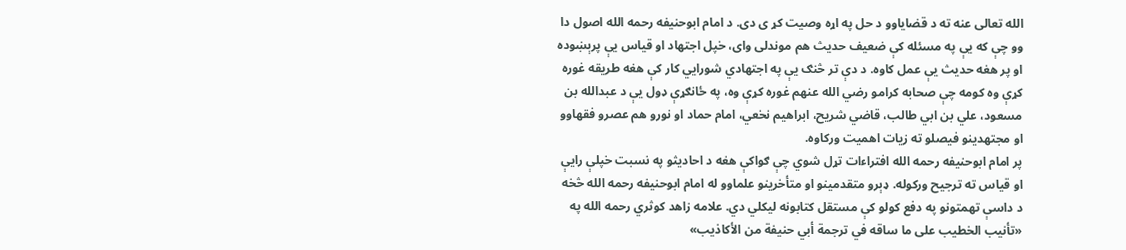الله تعالی عنه ته د قضایاوو د حل په اړه وصیت کړ ی دی. د امام ابوحنیفه رحمه الله اصول دا وو چې که یې په مسئله کې ضعیف حدیث هم موندلی وای، خپل اجتهاد او قیاس یې پرېښوده او پر هغه حدیث یې عمل کاوه. د دې تر څنګ یې په اجتهادي شورایي کار کې هغه طریقه غوره کړې وه کومه چې صحابه کرامو رضي الله عنهم غوره کړې وه، په ځانګړې ډول یې د عبدالله بن مسعود، علي بن ابي طالب، قاضي شریح، ابراهیم نخعي، امام حماد او نورو هم عصرو فقهاوو او مجتهدینو فیصلو ته زیات اهمیت ورکاوه.
پر امام ابوحنیفه رحمه الله افتراءات تړل شوي چې ګواکې هغه د احادیثو په نسبت خپلې رایې او قیاس ته ترجیح ورکوله. ډېرو متقدمینو او متأخرینو علماوو له امام ابوحنیفه رحمه الله څخه د داسې تهمتونو په دفع کولو کې مستقل کتابونه لیکلي دي. علامه زاهد کوثري رحمه الله په «تأنیب الخطیب علی ما ساقه في ترجمة أبي حنیفة من الأکاذیب»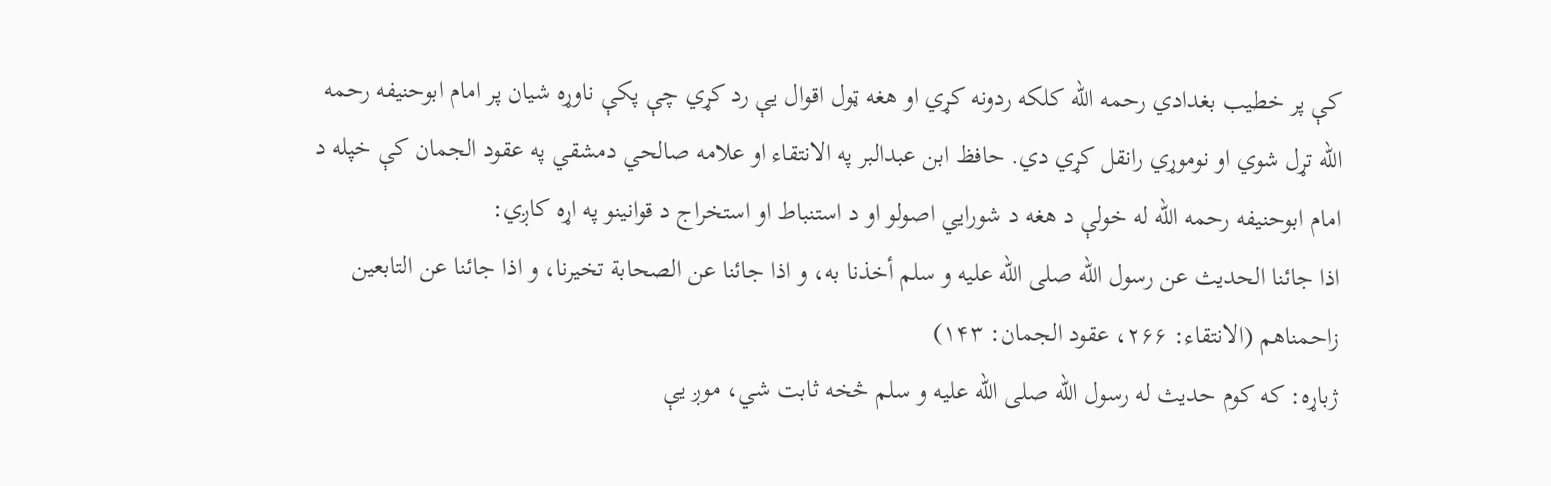کې پر خطیب بغدادي رحمه الله کلکه ردونه کړي او هغه ټول اقوال یې رد کړي چې پکې ناوړه شیان پر امام ابوحنیفه رحمه الله تړل شوي او نوموړي رانقل کړي دي. حافظ ابن عبدالبر په الانتقاء او علامه صالحي دمشقي په عقود الجمان کې خپله د امام ابوحنیفه رحمه الله له خولې د هغه د شورایي اصولو او د استنباط او استخراج د قوانینو په اړه کاږي:
اذا جائنا الحدیث عن رسول الله صلی الله علیه و سلم أخذنا به، و اذا جائنا عن الصحابة تخیرنا، و اذا جائنا عن التابعین زاحمناهم (الانتقاء: ۲۶۶، عقود الجمان: ۱۴۳)
ژباړه: که کوم حدیث له رسول الله صلی الله علیه و سلم څخه ثابت شي، موږ یې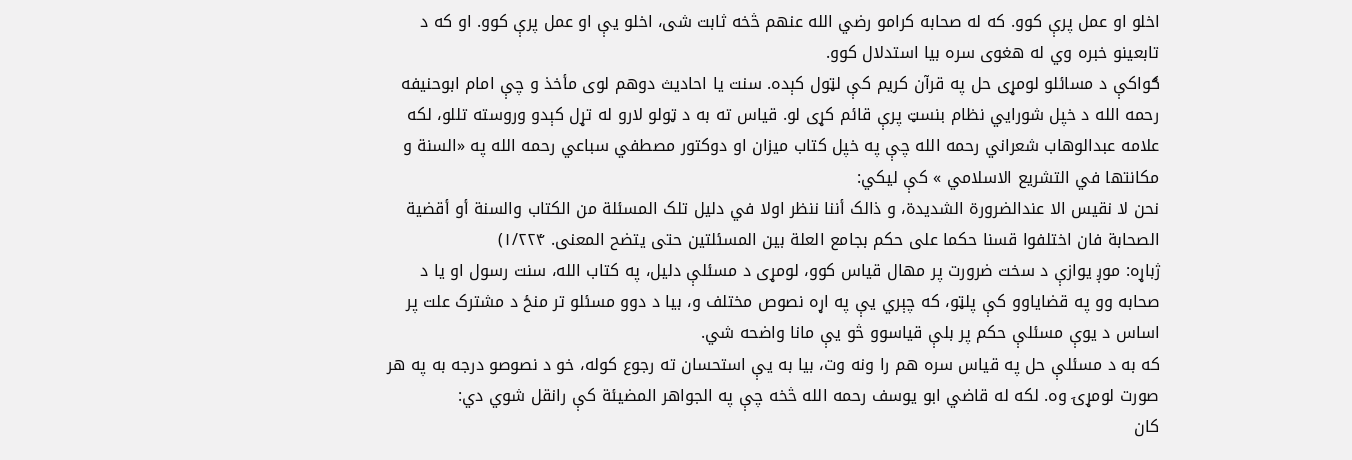اخلو او عمل پرې کوو. که له صحابه کرامو رضي الله عنهم څخه ثابت شی، اخلو یې او عمل پرې کوو. او که د تابعینو خبره وي له هغوی سره بیا استدلال کوو.
ګواکې د مسائلو لومړی حل په قرآن کریم کې لټول کېده. سنت یا احادیث دوهم لوی مأخذ و چې امام ابوحنیفه رحمه الله د خپل شورایي نظام بنسټ پرې قائم کړی لو. قیاس ته به د ټولو لارو له تړل کېدو وروسته تللو، لکه علامه عبدالوهاب شعراني رحمه الله چې په خپل کتاب میزان او دوکتور مصطفي سباعي رحمه الله په «السنة و مکانتها في التشریع الاسلامي » کې لیکي:
نحن لا نقیس الا عندالضرورة الشدیدة، و ذالک أننا ننظر اولا في دلیل تلک المسئلة من الکتاب والسنة أو أقضیة الصحابة فان اختلفوا قسنا حکما علی حکم بجامع العلة بین المسئلتین حتی یتضح المعنی. ۱/۲۲۴)
ژباړه: موږ یوازې د سخت ضرورت پر مهال قیاس کوو، لومړی د مسئلې دلیل، په کتاب الله، سنت رسول او یا د صحابه وو په قضایاوو کې پلټو، که چېري یې په اړه نصوص مختلف و، بیا د دوو مسئلو تر منځ د مشترک علت پر اساس د یوې مسئلې حکم پر بلې قیاسوو څو یې مانا واضحه شي.
که به د مسئلې حل په قیاس سره هم را ونه وت، بیا به یې استحسان ته رجوع کوله، خو د نصوصو درجه به په هر صورت لومړۍ وه. لکه له قاضي ابو یوسف رحمه الله څخه چې په الجواهر المضیئة کې رانقل شوي دي:
کان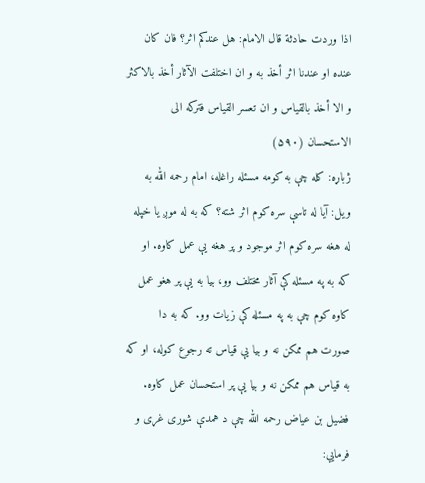اذا وردت حادثة قال الامام: هل عندکم اثر؟ فان کان عنده او عندنا اثر أخذ به و ان اختلفت الآثار أخذ بالاکثر و الا أخذ بالقیاس و ان تعسر القیاس فترکه الی الاستحسان (۵۹۰)
ژباړه: کله چې به کومه مسئله راغله، امام رحمه الله به ویل: آیا له تاسې سره کوم اثر شته؟ که به له موږ یا خپله له هغه سره کوم اثر موجود و پر هغه یې عمل کاوه. او که به په مسئله کې آثار مختلف وو، بیا به یې پر هغو عمل کاوه کوم چې به په مسئله کې زیات وو. که به دا صورت هم ممکن نه و بیا یې قیاس ته رجوع کوله، او که به قیاس هم ممکن نه و بیا یې پر استحسان عمل کاوه.
فضیل بن عیاض رحمه الله چې د همدې شوری غړی و فرمایي: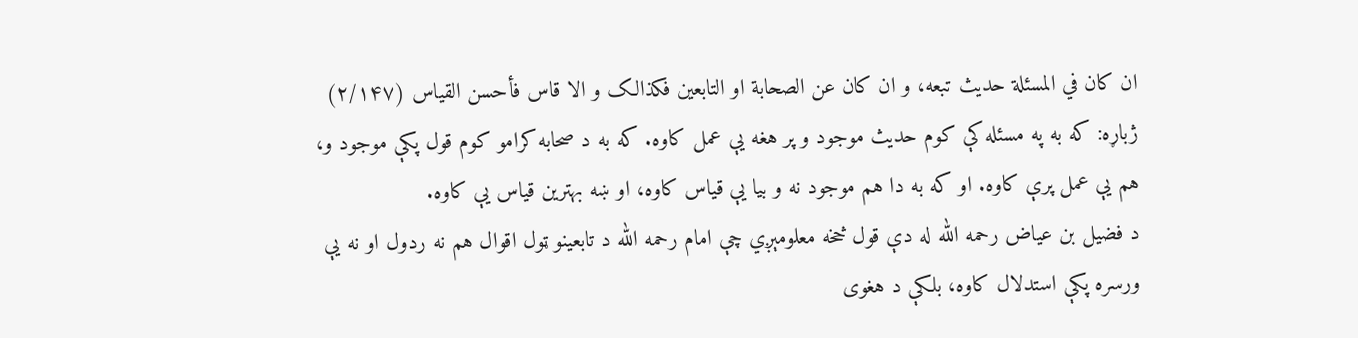ان کان في المسئلة حدیث تبعه، و ان کان عن الصحابة او التابعین فکذالک و الا قاس فأحسن القیاس (۲/۱۴۷)
ژباړه: که به په مسئله کې کوم حدیث موجود و پر هغه یې عمل کاوه. که به د صحابه کرامو کوم قول پکې موجود و، هم یې عمل پرې کاوه. او که به دا هم موجود نه و بیا یې قیاس کاوه، او ښه بهترین قیاس یې کاوه.
د فضیل بن عیاض رحمه الله له دې قول څخه معلومېږي چې امام رحمه الله د تابعینو ټول اقوال هم نه ردول او نه یې ورسره پکې استدلال کاوه، بلکې د هغوی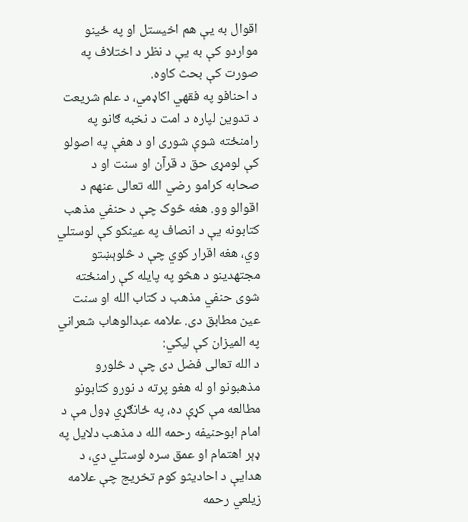اقوال به یې هم اخیستل او په ځینو مواردو کې به یې د نظر د اختلاف په صورت کې بحث کاوه.
د احنافو په فقهي اکاډمي، د علم شریعت د تدوین لپاره د امت د نخبه ګانو په رامنځته شوې شوری او د هغې په اصولو کې لومړی حق د قرآن او سنت او د صحابه کرامو رضي الله تعالی عنهم د اقوالو وو. هغه څوک چې د حنفي مذهب کتابونه یې د انصاف په عینکو کې لوستلي وي، هغه اقرار کوي چې د څلوېښتو مجتهدینو د هڅو په پایله کې رامنځته شوی حنفي مذهب د کتاب الله او سنت عین مطابق دی. علامه عبدالوهاب شعراني په المیزان کې لیکي:
د الله تعالی فضل دی چې د څلورو مذهبونو او له هغو پرته د نورو کتابونو مطالعه مې کړې ده، په ځانګړي ډول مې د امام ابوحنیفه رحمه الله د مذهب دلایل په ډېر اهتمام او عمق سره لوستلي دي، د هدایې د احادیثو کوم تخریج چې علامه زیلعي رحمه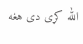الله کړی دی هغه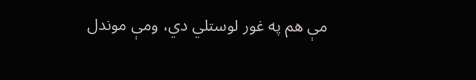مې هم په غور لوستلي دي، ومې موندل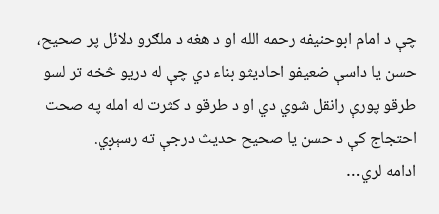چې د امام ابوحنیفه رحمه الله او د هغه د ملګرو دلائل پر صحیح، حسن یا داسې ضعیفو احادیثو بناء دي چې له دریو څخه تر لسو طرقو پورې رانقل شوي دي او د طرقو د کثرت له امله په صحت احتجاج کې د حسن یا صحیح حدیث درجې ته رسېږي.
ادامه لري…